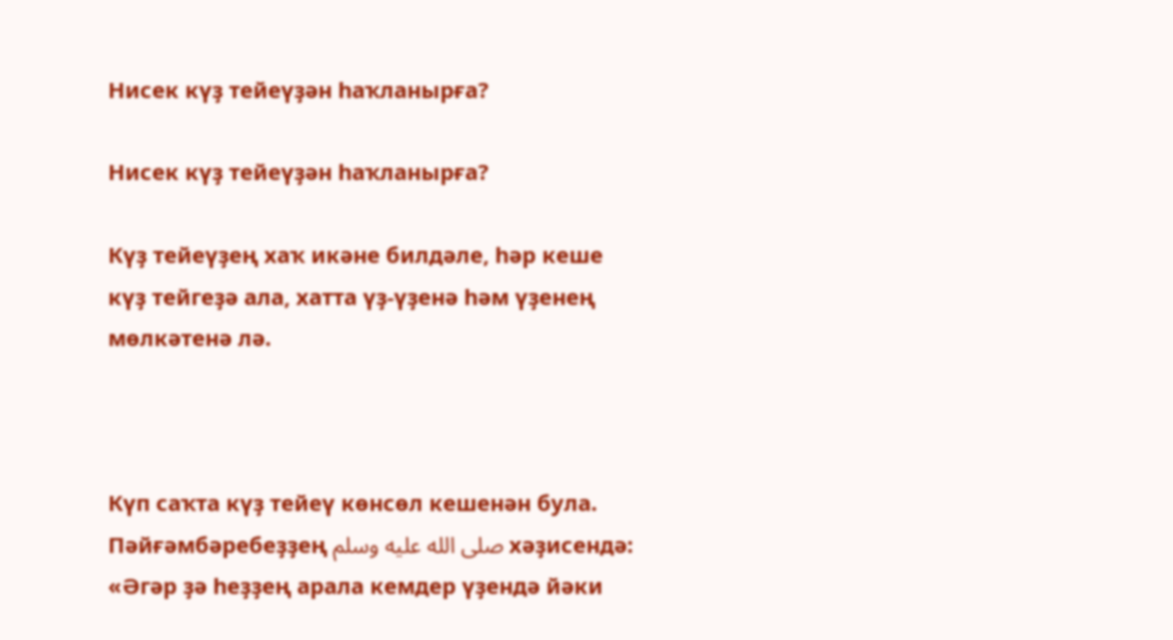Нисек күҙ тейеүҙән һаҡланырға?

Нисек күҙ тейеүҙән һаҡланырға?

Күҙ тейеүҙең хаҡ икәне билдәле, һәр кеше күҙ тейгеҙә ала, хатта үҙ-үҙенә һәм үҙенең мөлкәтенә лә.



Күп саҡта күҙ тейеү көнсөл кешенән була. Пәйғәмбәребеҙҙең صلى الله عليه وسلم хәҙисендә: «Әгәр ҙә һеҙҙең арала кемдер үҙендә йәки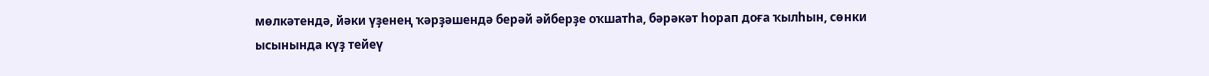мөлкәтендә, йәки үҙенең ҡәрҙәшендә берәй әйберҙе оҡшатһа, бәрәкәт һорап доға ҡылһын, сөнки ысынында күҙ тейеү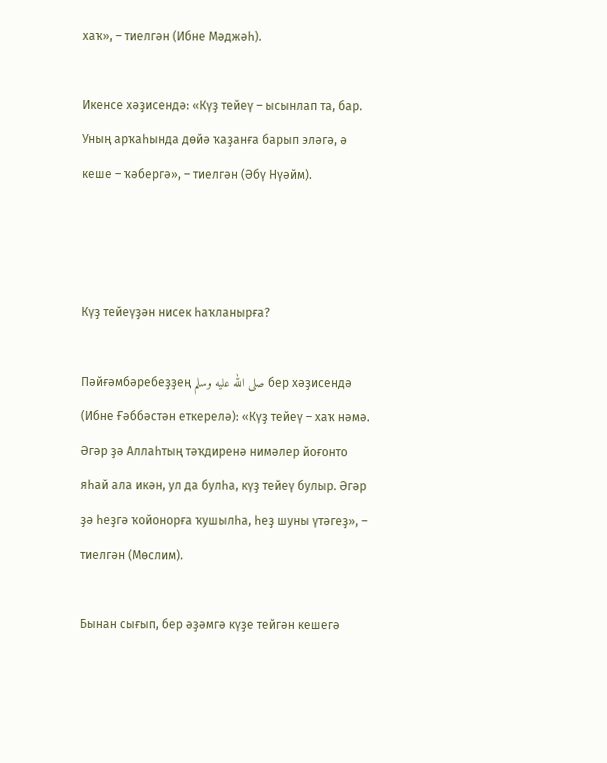хаҡ», – тиелгән (Ибне Мәджәһ).

Икенсе хәҙисендә: «Күҙ тейеү – ысынлап та, бар. Уның арҡаһында дөйә ҡаҙанға барып эләгә, ә кеше – ҡәбергә», – тиелгән (Әбү Нүәйм).



Күҙ тейеүҙән нисек һаҡланырға?

Пәйғәмбәребеҙҙең صلى الله عليه وسلم бер хәҙисендә (Ибне Ғәббәстән еткерелә): «Күҙ тейеү – хаҡ нәмә. Әгәр ҙә Аллаһтың тәҡдиренә нимәлер йоғонто яһай ала икән, ул да булһа, күҙ тейеү булыр. Әгәр ҙә һеҙгә ҡойонорға ҡушылһа, һеҙ шуны үтәгеҙ», – тиелгән (Мөслим).

Бынан сығып, бер әҙәмгә күҙе тейгән кешегә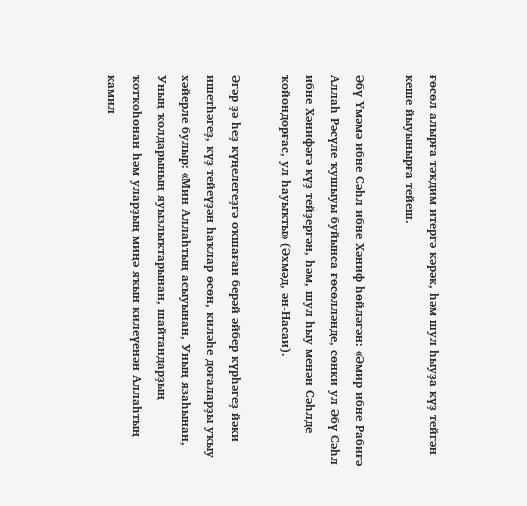ғөсөл алырға тәҡдим итергә кәрәк, һәм шул һыуҙа күҙ тейгән кеше йыуынырға тейеш.

Әбү Үмәмә ибне Сәһл ибне Хәниф һөйләгән: «Әмир ибне Рабиғә Аллаһ Рәсүле ҡушыуы буйынса ғөсөлләнде, сөнки ул Әбү Сәһл ибне Хәнифәгә күҙ тейҙергән, һәм, шул һыу менән Сәһлде ҡойондорғас, ул һауыҡты» (Әхмәд, ән-Насаи).

Әгәр ҙә һеҙ күңелегеҙгә оҡшаған берәй әйбер күрһәгеҙ йәки ишетһәгеҙ, күҙ тейеүҙән һаҡлар өсөн, киләһе доғаларҙы уҡыу хәйерле булыр: «Мин Аллаһтың асыуынан, Уның язаһынан, Уның ҡолдарының яуызлыҡтарынан, шайтандарҙың ҡотҡоһонан һәм уларҙың миңә яҡын килеүенән Аллаһтың камил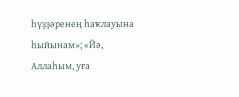һүҙҙәренең һаҡлауына һыйынам»; «Йә, Аллаһым, уға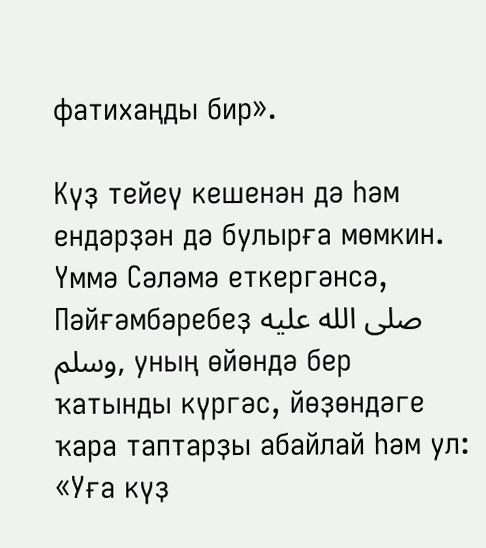фатихаңды бир».

Күҙ тейеү кешенән дә һәм ендәрҙән дә булырға мөмкин. Үммә Сәләмә еткергәнсә, Пәйғәмбәребеҙ صلى الله عليه وسلم, уның өйөндә бер ҡатынды күргәс, йөҙөндәге ҡара таптарҙы абайлай һәм ул: «Уға күҙ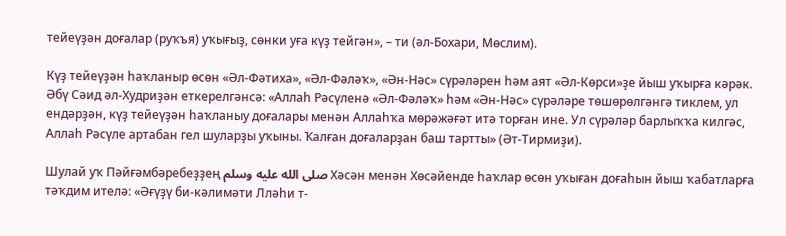тейеүҙән доғалар (руҡъя) уҡығыҙ, сөнки уға күҙ тейгән», – ти (әл-Бохари, Мөслим).

Күҙ тейеүҙән һаҡланыр өсөн «Әл-Фәтиха», «Әл-Фәләҡ», «Ән-Нәс» сүрәләрен һәм аят «Әл-Көрси»ҙе йыш уҡырға кәрәк. Әбү Сәид әл-Худриҙән еткерелгәнсә: «Аллаһ Рәсүленә «Әл-Фәләҡ» һәм «Ән-Нәс» сүрәләре төшөрөлгәнгә тиклем, ул ендәрҙән, күҙ тейеүҙән һаҡланыу доғалары менән Аллаһҡа мөрәжәғәт итә торған ине. Ул сүрәләр барлыҡҡа килгәс, Аллаһ Рәсүле артабан гел шуларҙы уҡыны. Ҡалған доғаларҙан баш тартты» (Әт-Тирмиҙи).

Шулай уҡ Пәйғәмбәребеҙҙең صلى الله عليه وسلم Хәсән менән Хөсәйенде һаҡлар өсөн уҡыған доғаһын йыш ҡабатларға тәҡдим ителә: «Әғүҙү би-кәлимәти Лләһи т-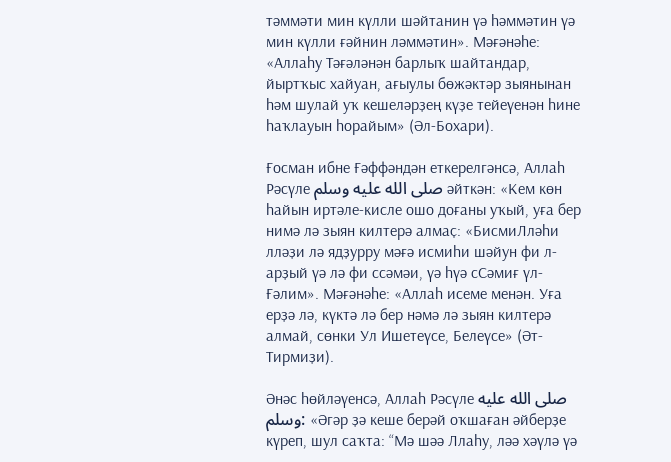тәммәти мин күлли шәйтанин үә һәммәтин үә мин күлли ғәйнин ләммәтин». Мәғәнәһе: «Аллаһу Тәғәләнән барлыҡ шайтандар, йыртҡыс хайуан, ағыулы бөжәктәр зыянынан һәм шулай уҡ кешеләрҙең күҙе тейеүенән һине һаҡлауын һорайым» (Әл-Бохари).

Ғосман ибне Ғәффәндән еткерелгәнсә, Аллаһ Рәсүле صلى الله عليه وسلم әйткән: «Кем көн һайын иртәле-кисле ошо доғаны уҡый, уға бер нимә лә зыян килтерә алмаҫ: «БисмиЛләһи лләҙи лә ядҙурру мәғә исмиһи шәйун фи л-арҙый үә лә фи ссәмәи, үә һүә сСәмиғ үл-Ғәлим». Мәғәнәһе: «Аллаһ исеме менән. Уға ерҙә лә, күктә лә бер нәмә лә зыян килтерә алмай, сөнки Ул Ишетеүсе, Белеүсе» (Әт-Тирмиҙи).

Әнәс һөйләүенсә, Аллаһ Рәсүле صلى الله عليه وسلم: «Әгәр ҙә кеше берәй оҡшаған әйберҙе күреп, шул саҡта: “Мә шәә Ллаһу, ләә хәүлә үә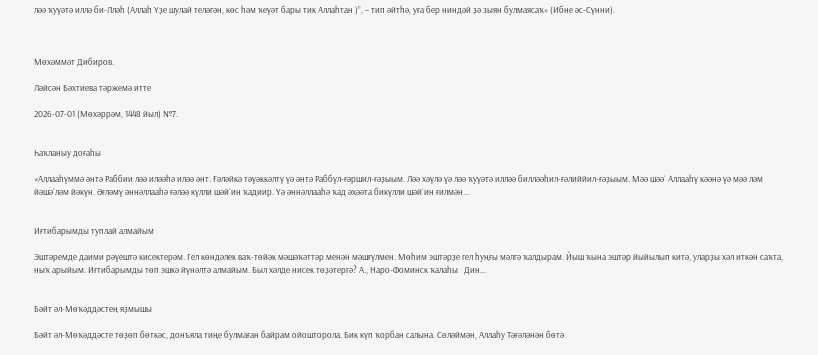ләә ҡуүәтә иллә би-Лләһ (Аллаһ Үҙе шулай теләгән, көс һәм ҡеүәт бары тик Аллаһтан )”, – тип әйтһә, уға бер ниндәй ҙә зыян булмаясаҡ» (Ибне әс-Сүнни).



Мөхәммәт Дибиров.

Ләйсән Бәхтиева тәржемә итте

2026-07-01 (Мөхәррәм, 1448 йыл) №7.


Һаҡланыу доғаһы

«Аллааһүммә әнтә Раббии ләә иләәһә иләә әнт. Ғәләйкә тәүәккәлтү үә әнтә Раббүл-ғәршил-ғәҙыым. Ләә хәүлә үә ләә ҡуүәтә илләә билләәһил-ғәлиййил-ғәҙыым. Мәә шәә` Аллааһү кәәнә үә мәә ләм йәшә`ләм йәкүн. Әғләмү әннәллааһә ғәләә күлли шәй`ин ҡадиир. Үә әннәллааһә ҡад әхәәта бикүлли шәй`ин ғилмән...


Иғтибарымды туплай алмайым

Эштәремде даими рәүештә кисектерәм. Гел көндәлек ваҡ-төйәк мәшәҡәттәр менән мәшғүлмен. Мөһим эштәрҙе гел һуңғы мәлгә ҡалдырам. Йыш ҡына эштәр йыйылып китә, уларҙы хәл иткән саҡта, ныҡ арыйым. Иғтибарымды төп эшкә йүнәлтә алмайым. Был хәлде нисек төҙәтергә? А., Наро-Фоминск ҡалаһы   Дин...


Бәйт әл-Мөҡәддәстең яҙмышы

Бәйт әл-Мөҡәддәсте төҙөп бөткәс, донъяла тиңе булмаған байрам ойошторола. Бик күп ҡорбан салына. Сөләймән, Аллаһу Тәғәләнән бөтә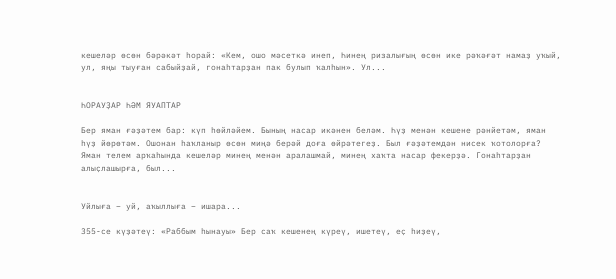кешеләр өсөн бәрәкәт һорай: «Кем, ошо мәсеткә инеп, Һинең ризалығың өсөн ике рәҡәғәт намаҙ уҡый, ул, яңы тыуған сабыйҙай, гонаһтарҙан пак булып ҡалһын». Ул...


ҺОРАУҘАР ҺӘМ ЯУАПТАР

Бер яман ғәҙәтем бар: күп һөйләйем. Бының насар икәнен беләм. Һүҙ менән кешене рәнйетәм, яман һүҙ йөрөтәм. Ошонан һаҡланыр өсөн миңә берәй доға өйрәтегеҙ. Был ғәҙәтемдән нисек ҡотолорға? Яман телем арҡаһында кешеләр минең менән аралашмай, минең хаҡта насар фекерҙә. Гонаһтарҙан алыҫлашырға, был...


Уйлыға – уй, аҡыллыға – ишара...

355-се күҙәтеү: «Раббым һынауы» Бер саҡ кешенең күреү, ишетеү, еҫ һиҙеү,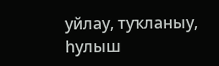уйлау, туҡланыу, һулыш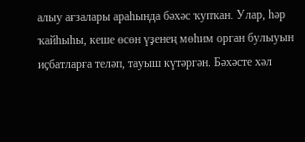алыу ағзалары араһында бәхәс ҡупҡан. Улар, һәр ҡайһыһы, кеше өсөн үҙенең мөһим орган булыуын иҫбатларға теләп, тауыш күтәргән. Бәхәсте хәл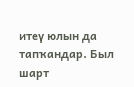итеү юлын да тапҡандар. Был шарт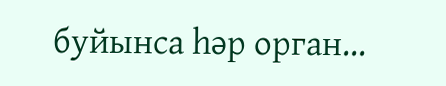буйынса һәр орган...